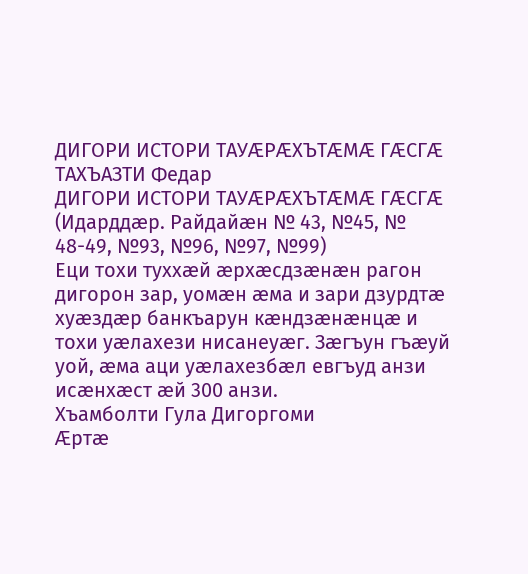ДИГОРИ ИСТОРИ ТАУӔРӔХЪТӔМӔ ГӔСГӔ
ТАХЪАЗТИ Федар
ДИГОРИ ИСТОРИ ТАУӔРӔХЪТӔМӔ ГӔСГӔ
(Идарддæр. Райдайæн № 43, №45, № 48-49, №93, №96, №97, №99)
Еци тохи туххӕй ӕрхӕсдзӕнӕн рагон дигорон зар, уомӕн ӕма и зари дзурдтӕ хуӕздӕр банкъарун кӕндзӕнӕнцӕ и тохи уӕлахези нисанеуӕг. Зӕгъун гъӕуй уой, ӕма аци уӕлахезбӕл евгъуд анзи исӕнхӕст ӕй 300 анзи.
Хъамболти Гула Дигоргоми
Ӕртӕ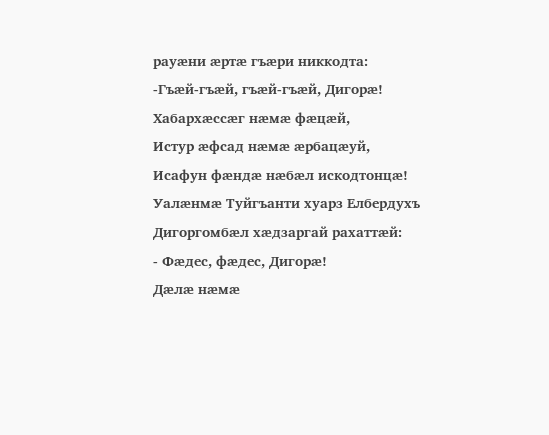рауӕни ӕртӕ гъӕри никкодта:
-Гъӕй-гъӕй, гъӕй-гъӕй, Дигорӕ!
Хабархӕссӕг нӕмӕ фӕцӕй,
Истур ӕфсад нӕмӕ ӕрбацӕуй,
Исафун фӕндӕ нӕбӕл искодтонцӕ!
Уалӕнмӕ Туйгъанти хуарз Елбердухъ
Дигоргомбӕл хӕдзаргай рахаттӕй:
- Фӕдес, фӕдес, Дигорӕ!
Дӕлӕ нӕмӕ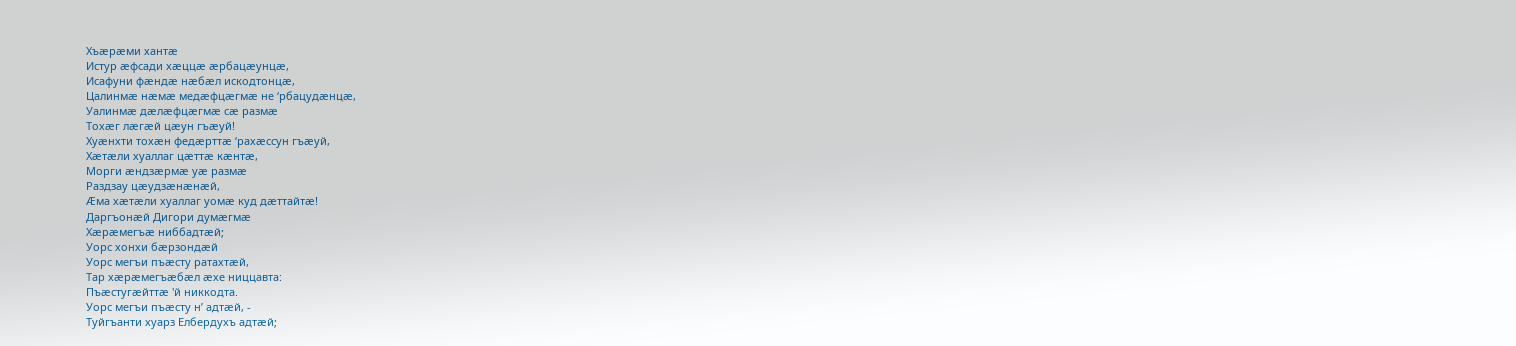Хъӕрӕми хантӕ
Истур ӕфсади хӕццӕ ӕрбацӕунцӕ,
Исафуни фӕндӕ нӕбӕл искодтонцӕ,
Цалинмӕ нæмӕ медӕфцӕгмӕ не ‘рбацудӕнцӕ,
Уалинмӕ дӕлӕфцӕгмӕ сӕ размӕ
Тохӕг лӕгӕй цӕун гъӕуй!
Хуӕнхти тохӕн федӕрттӕ ‘рахӕссун гъӕуй,
Хӕтӕли хуаллаг цӕттӕ кӕнтӕ,
Морги ӕндзӕрмӕ уӕ размӕ
Раздзау цӕудзӕнӕнӕй,
Ӕма хӕтӕли хуаллаг уомӕ куд дӕттайтæ!
Даргъонӕй Дигори думӕгмӕ
Хӕрӕмегъӕ ниббадтӕй;
Уорс хонхи бӕрзондӕй
Уорс мегъи пъӕсту ратахтӕй,
Тар хӕрӕмегъӕбӕл ӕхе ниццавта:
Пъӕстугӕйттӕ 'й никкодта.
Уорс мегъи пъӕсту н’ адтӕй, -
Туйгъанти хуарз Елбердухъ адтӕй;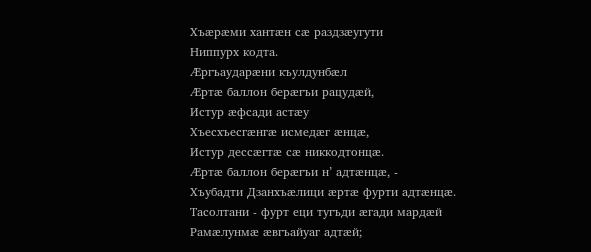Хъӕрӕми хантӕн сӕ раздзӕугути
Ниппурх кодта.
Ӕргъаударӕни къулдунбӕл
Ӕртӕ баллон берӕгъи рацудӕй,
Истур ӕфсади астӕу
Хъесхъесгӕнгӕ исмедӕг ӕнцӕ,
Истур дессӕгтӕ сӕ никкодтонцӕ.
Ӕртӕ баллон берӕгъи н’ адтӕнцӕ, -
Хъубадти Дзанхъӕлици ӕртӕ фурти адтӕнцӕ.
Тасолтани - фурт еци тугъди ӕгади мардӕй
Рамӕлунмӕ ӕвгъайуаг адтӕй;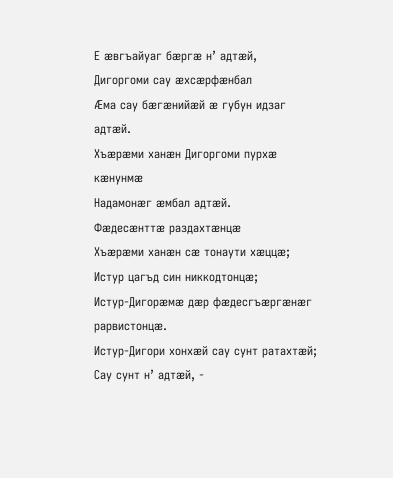Е ӕвгъайуаг бӕргӕ н’ адтӕй,
Дигоргоми сау ӕхсӕрфӕнбал
Ӕма сау бӕгӕнийӕй ӕ губун идзаг адтӕй.
Хъӕрӕми ханӕн Дигоргоми пурхӕ кӕнунмӕ
Надамонӕг æмбал адтӕй.
Фӕдесӕнттӕ раздахтӕнцӕ
Хъӕрӕми ханӕн сӕ тонаути хӕццӕ;
Истур цагъд син никкодтонцӕ;
Истур-Дигорӕмӕ дӕр фӕдесгъӕргӕнӕг рарвистонцӕ.
Истур-Дигори хонхӕй сау сунт ратахтӕй;
Сау сунт н’ адтӕй, -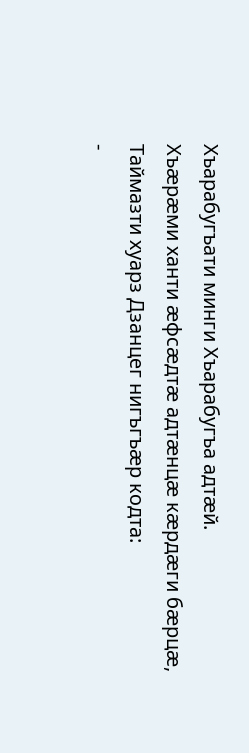Хъарабугъати минги Хъарабугъа адтӕй.
Хъӕрӕми ханти ӕфсӕдтӕ адтӕнцӕ кӕрдӕги бӕрцæ,
Таймазти хуарз Дзанцег нигъгъӕр кодта:
-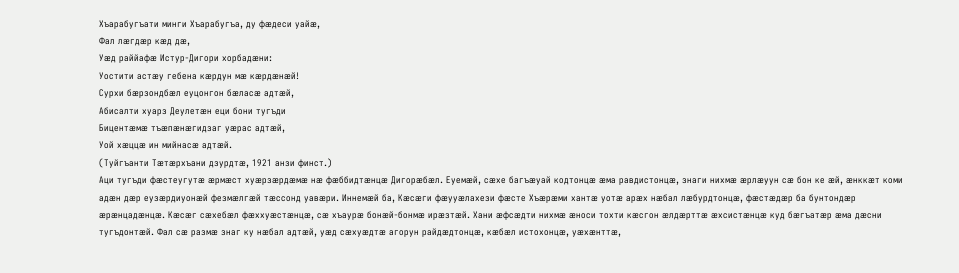Хъарабугъати минги Хъарабугъа, ду фӕдеси уайӕ,
Фал лӕгдӕр кӕд дӕ,
Уӕд раййафӕ Истур-Дигори хорбадӕни:
Уостити астӕу гебена кӕрдун мӕ кӕрдӕнӕй!
Сурхи бӕрзондбӕл еуцонгон бӕласӕ адтӕй,
Абисалти хуарз Деулетӕн еци бони тугъди
Бицентӕмӕ тъӕпӕнӕгидзаг уӕрас адтӕй,
Уой хӕццӕ ин мийнасӕ адтӕй.
(Туйгъанти Тӕтӕрхъани дзурдтӕ, 1921 анзи финст.)
Аци тугъди фӕстеугутӕ ӕрмӕст хуӕрзӕрдӕмӕ нæ фӕббидтӕнцӕ Дигорӕбӕл. Еуемӕй, сӕхе багъӕуай кодтонцӕ ӕма равдистонцӕ, знаги нихмӕ ӕрлӕуун сӕ бон ке ӕй, ӕнккӕт коми адӕн дӕр еузӕрдиуонӕй фезмӕлгӕй тӕссонд уавӕри. Иннемӕй ба, Кӕсӕги фӕууӕлахези фӕсте Хъӕрӕми хантӕ уотӕ арӕх нӕбал лӕбурдтонцӕ, фӕстӕдӕр ба бунтондӕр ӕрӕнцадӕнцӕ. Кӕсӕг сӕхебӕл фӕххуӕстӕнцӕ, сӕ хъаурӕ бонӕй-бонмӕ ирӕзтӕй. Хани ӕфсӕдти нихмӕ ӕноси тохти кӕсгон ӕлдӕрттӕ ӕхсистӕнцӕ куд бӕгъатӕр ӕма дӕсни тугъдонтӕй. Фал сӕ размӕ знаг ку нӕбал адтӕй, уӕд сӕхуӕдтӕ агорун райдӕдтонцӕ, кӕбӕл истохонцӕ, уӕхӕнттӕ,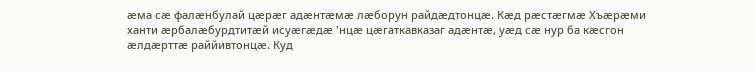ӕма сӕ фалӕнбулай цӕрӕг адӕнтӕмӕ лӕборун райдӕдтонцӕ. Кӕд рӕстӕгмӕ Хъӕрӕми ханти ӕрбалӕбурдтитӕй исуӕгæдӕ 'нцӕ цӕгаткавказаг адӕнтӕ, уӕд сӕ нур ба кӕсгон ӕлдӕрттӕ раййивтонцӕ. Куд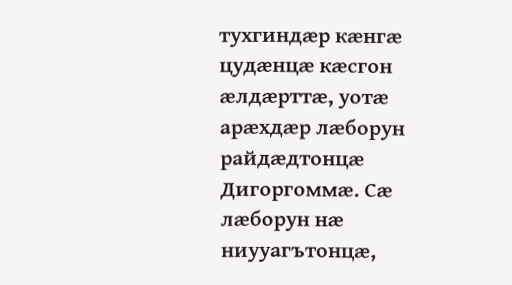тухгиндӕр кӕнгӕ цудӕнцӕ кӕсгон ӕлдӕрттӕ, уотӕ арӕхдӕр лӕборун райдӕдтонцӕ Дигоргоммӕ. Сӕ лӕборун нӕ ниууагътонцӕ,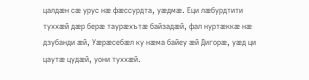цалдӕн сӕ урус нӕ фӕссурдта, уӕдмӕ. Еци лӕбурдтити туххӕй дӕр берӕ таурӕхътӕ байзадӕй, фал нуртӕккӕ нӕ дзубанди ӕй, Уӕрӕсебӕл ку нӕма байеу ӕй Дигорӕ, уӕд ци цаутӕ цудӕй, уони туххӕй.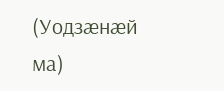(Уодзæнæй ма)